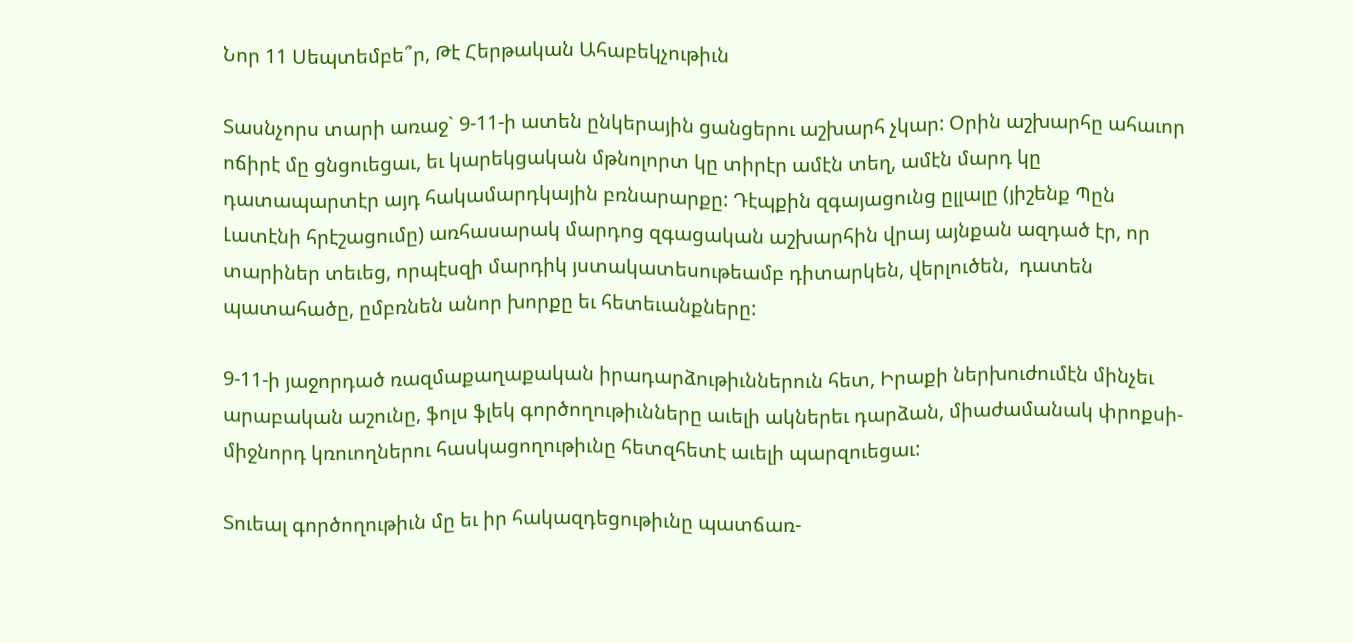Նոր 11 Սեպտեմբե՞ր, Թէ Հերթական Ահաբեկչութիւն

Տասնչորս տարի առաջ` 9-11-ի ատեն ընկերային ցանցերու աշխարհ չկար: Օրին աշխարհը ահաւոր ոճիրէ մը ցնցուեցաւ, եւ կարեկցական մթնոլորտ կը տիրէր ամէն տեղ, ամէն մարդ կը դատապարտէր այդ հակամարդկային բռնարարքը: Դէպքին զգայացունց ըլլալը (յիշենք Պըն Լատէնի հրէշացումը) առհասարակ մարդոց զգացական աշխարհին վրայ այնքան ազդած էր, որ տարիներ տեւեց, որպէսզի մարդիկ յստակատեսութեամբ դիտարկեն, վերլուծեն,  դատեն պատահածը, ըմբռնեն անոր խորքը եւ հետեւանքները:

9-11-ի յաջորդած ռազմաքաղաքական իրադարձութիւններուն հետ, Իրաքի ներխուժումէն մինչեւ արաբական աշունը, ֆոլս ֆլեկ գործողութիւնները աւելի ակներեւ դարձան, միաժամանակ փրոքսի-միջնորդ կռուողներու հասկացողութիւնը հետզհետէ աւելի պարզուեցաւ:

Տուեալ գործողութիւն մը եւ իր հակազդեցութիւնը պատճառ-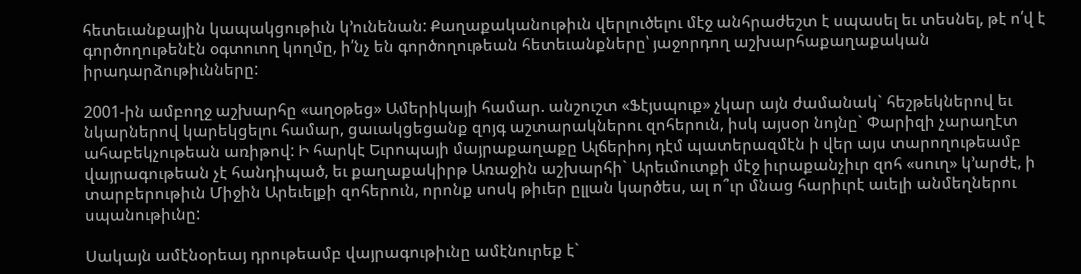հետեւանքային կապակցութիւն կ՚ունենան: Քաղաքականութիւն վերլուծելու մէջ անհրաժեշտ է սպասել եւ տեսնել, թէ ո՛վ է գործողութենէն օգտուող կողմը, ի՛նչ են գործողութեան հետեւանքները՝ յաջորդող աշխարհաքաղաքական իրադարձութիւնները:

2001-ին ամբողջ աշխարհը «աղօթեց» Ամերիկայի համար. անշուշտ «Ֆէյսպուք» չկար այն ժամանակ` հեշթեկներով եւ նկարներով կարեկցելու համար, ցաւակցեցանք զոյգ աշտարակներու զոհերուն, իսկ այսօր նոյնը` Փարիզի չարաղէտ ահաբեկչութեան առիթով: Ի հարկէ Եւրոպայի մայրաքաղաքը Ալճերիոյ դէմ պատերազմէն ի վեր այս տարողութեամբ վայրագութեան չէ հանդիպած, եւ քաղաքակիրթ Առաջին աշխարհի` Արեւմուտքի մէջ իւրաքանչիւր զոհ «սուղ» կ՚արժէ, ի տարբերութիւն Միջին Արեւելքի զոհերուն, որոնք սոսկ թիւեր ըլլան կարծես, ալ ո՞ւր մնաց հարիւրէ աւելի անմեղներու սպանութիւնը:

Սակայն ամէնօրեայ դրութեամբ վայրագութիւնը ամէնուրեք է`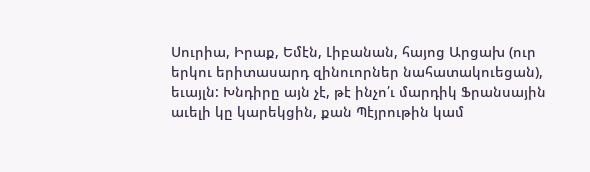Սուրիա, Իրաք, Եմէն, Լիբանան, հայոց Արցախ (ուր երկու երիտասարդ զինուորներ նահատակուեցան),  եւայլն: Խնդիրը այն չէ, թէ ինչո՛ւ մարդիկ Ֆրանսային աւելի կը կարեկցին, քան Պէյրութին կամ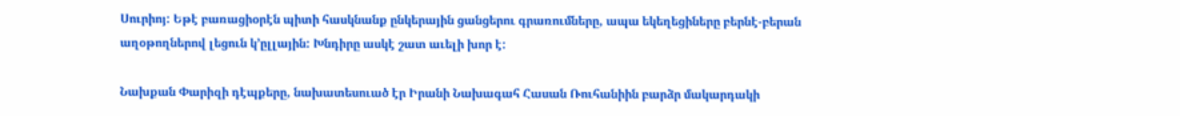Սուրիոյ: Եթէ բառացիօրէն պիտի հասկնանք ընկերային ցանցերու գրառումները, ապա եկեղեցիները բերնէ-բերան աղօթողներով լեցուն կ՚ըլլային: Խնդիրը ասկէ շատ աւելի խոր է:

Նախքան Փարիզի դէպքերը, նախատեսուած էր Իրանի Նախագահ Հասան Ռուհանիին բարձր մակարդակի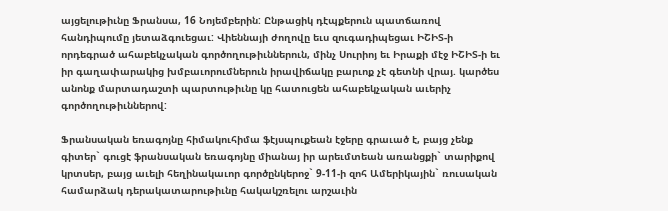այցելութիւնը Ֆրանսա, 16 Նոյեմբերին: Ընթացիկ դէպքերուն պատճառով հանդիպումը յետաձգուեցաւ: Վիեննայի ժողովը եւս զուգադիպեցաւ ԻՇԻՏ-ի որդեգրած ահաբեկչական գործողութիւններուն, մինչ Սուրիոյ եւ Իրաքի մէջ ԻՇԻՏ-ի եւ իր գաղափարակից խմբաւորումներուն իրավիճակը բարւոք չէ գետնի վրայ. կարծես անոնք մարտադաշտի պարտութիւնը կը հատուցեն ահաբեկչական աւերիչ գործողութիւններով:

Ֆրանսական եռագոյնը հիմակուհիմա ֆէյսպուքեան էջերը գրաւած է, բայց չենք գիտեր` գուցէ ֆրանսական եռագոյնը միանայ իր արեւմտեան առանցքի` տարիքով կրտսեր, բայց աւելի հեղինակաւոր գործընկերոջ` 9-11-ի զոհ Ամերիկային` ռուսական համարձակ դերակատարութիւնը հակակշռելու արշաւին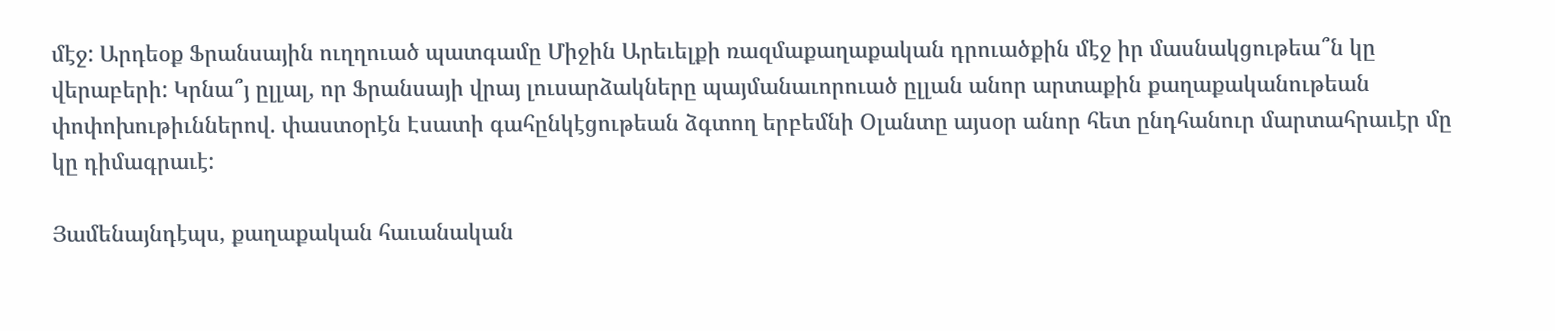մէջ: Արդեօք Ֆրանսային ուղղուած պատգամը Միջին Արեւելքի ռազմաքաղաքական դրուածքին մէջ իր մասնակցութեա՞ն կը վերաբերի: Կրնա՞յ ըլլալ, որ Ֆրանսայի վրայ լուսարձակները պայմանաւորուած ըլլան անոր արտաքին քաղաքականութեան փոփոխութիւններով. փաստօրէն Էսատի գահընկէցութեան ձգտող երբեմնի Օլանտը այսօր անոր հետ ընդհանուր մարտահրաւէր մը կը դիմագրաւէ:

Յամենայնդէպս, քաղաքական հաւանական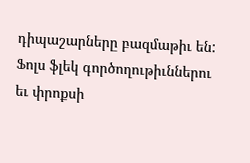դիպաշարները բազմաթիւ են: Ֆոլս ֆլեկ գործողութիւններու եւ փրոքսի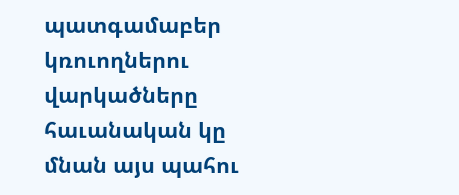պատգամաբեր կռուողներու վարկածները հաւանական կը մնան այս պահու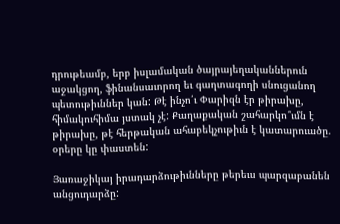դրութեամբ, երբ իսլամական ծայրայեղականներուն աջակցող, ֆինանսաւորող եւ գաղտագողի սնուցանող պետութիւններ կան: Թէ ինչո՛ւ Փարիզն էր թիրախը, հիմակուհիմա յստակ չէ: Քաղաքական շահարկո՞ւմն է թիրախը, թէ հերթական ահաբեկչութիւն է կատարուածը. օրերը կը փաստեն:

Յառաջիկայ իրադարձութիւնները թերեւս պարզաբանեն անցուդարձը: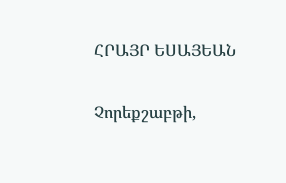ՀՐԱՅՐ ԵՍԱՅԵԱՆ

Չորեքշաբթի,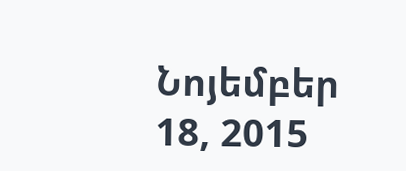Նոյեմբեր 18, 2015